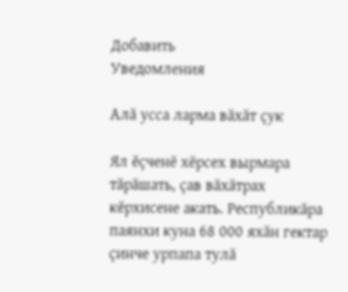Добавить
Уведомления

Алă усса ларма вăхăт çук

Ял ĕçченĕ хĕрсех вырмара тăрăшать, çав вăхăтрах кĕрхисене акать. Республикăра паянхи куна 68 000 яхăн гектар çинче урпапа тулă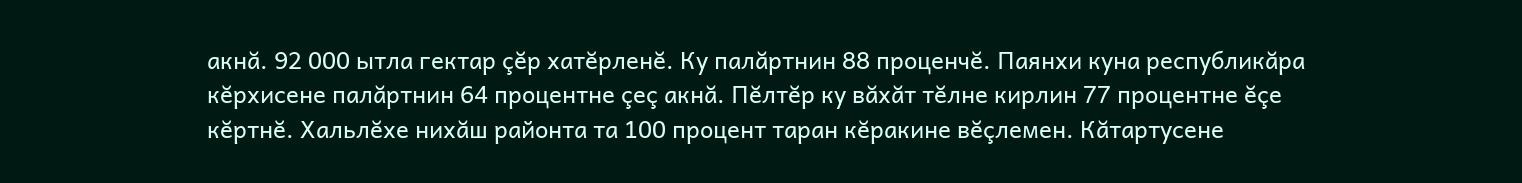акнă. 92 000 ытла гектар çĕр хатĕрленĕ. Ку палăртнин 88 проценчĕ. Паянхи куна республикăра кĕрхисене палăртнин 64 процентне çеç акнă. Пĕлтĕр ку вăхăт тĕлне кирлин 77 процентне ĕçе кĕртнĕ. Хальлĕхе нихăш районта та 100 процент таран кĕракине вĕçлемен. Кăтартусене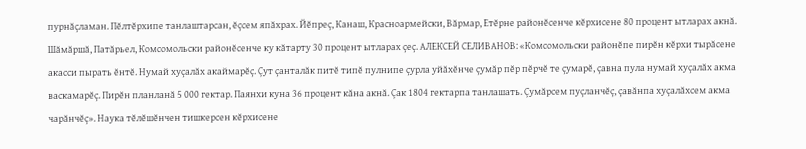пурнăçламан. Пĕлтĕрхипе танлаштарсан, ĕçсем япăхрах. Йĕпреç, Канаш, Красноармейски, Вăрмар, Етĕрне районĕсенче кĕрхисене 80 процент ытларах акнă. Шăмăршă, Патăрьел, Комсомольски районĕсенче ку кăтарту 30 процент ытларах çеç. АЛЕКСЕЙ СЕЛИВАНОВ: «Комсомольски районĕпе пирĕн кĕрхи тырăсене акасси пырать ĕнтĕ. Нумай хуçалăх акаймарĕç. Çут çанталăк питĕ типĕ пулнипе çурла уйăхĕнче çумăр пĕр пĕрчĕ те çумарĕ, çавна пула нумай хуçалăх акма васкамарĕç. Пирĕн планланă 5 000 гектар. Паянхи куна 36 процент кăна акнă. Çак 1804 гектарпа танлашать. Çумăрсем пуçланчĕç, çавăнпа хуçалăхсем акма чарăнчĕç». Наука тĕлĕшĕнчен тишкерсен кĕрхисене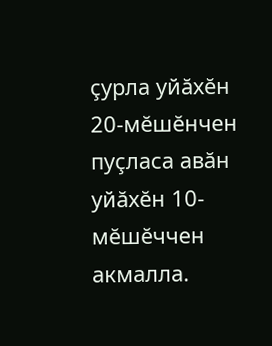çурла уйăхĕн 20-мĕшĕнчен пуçласа авăн уйăхĕн 10-мĕшĕччен акмалла.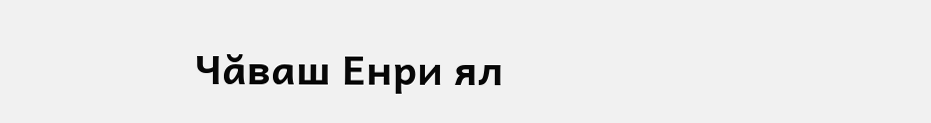Чăваш Енри ял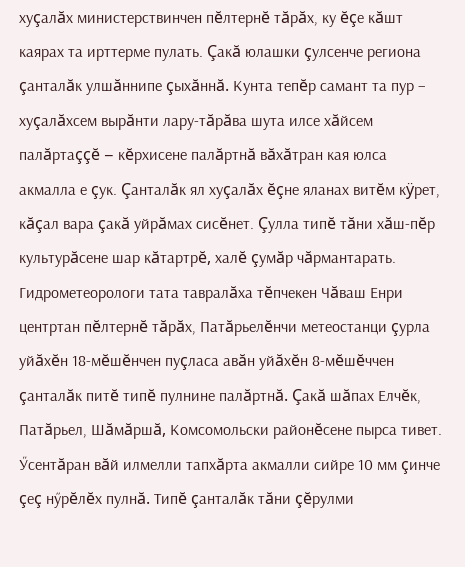хуçалăх министерствинчен пĕлтернĕ тăрăх, ку ĕçе кăшт каярах та ирттерме пулать. Çакă юлашки çулсенче региона çанталăк улшăннипе çыхăннă. Кунта тепĕр самант та пур – хуçалăхсем вырăнти лару-тăрăва шута илсе хăйсем палăртаççĕ – кĕрхисене палăртнă вăхăтран кая юлса акмалла е çук. Çанталăк ял хуçалăх ĕçне яланах витĕм кÿрет, кăçал вара çакă уйрăмах сисĕнет. Çулла типĕ тăни хăш-пĕр культурăсене шар кăтартрĕ, халĕ çумăр чăрмантарать. Гидрометеорологи тата тавралăха тĕпчекен Чăваш Енри центртан пĕлтернĕ тăрăх, Патăрьелĕнчи метеостанци çурла уйăхĕн 18-мĕшĕнчен пуçласа авăн уйăхĕн 8-мĕшĕччен çанталăк питĕ типĕ пулнине палăртнă. Çакă шăпах Елчĕк, Патăрьел, Шăмăршă, Комсомольски районĕсене пырса тивет. Ӳсентăран вăй илмелли тапхăрта акмалли сийре 10 мм çинче çеç нӳрĕлĕх пулнă. Типĕ çанталăк тăни çĕрулми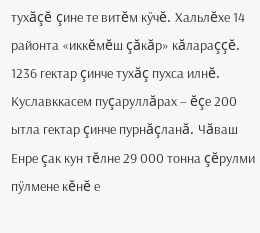тухăçĕ çине те витĕм кӳчĕ. Хальлĕхе 14 районта «иккĕмĕш çăкăр» кăлараççĕ. 1236 гектар çинче тухăç пухса илнĕ. Куславккасем пуçаруллăрах – ĕçе 200 ытла гектар çинче пурнăçланă. Чăваш Енре çак кун тĕлне 29 000 тонна çĕрулми пӳлмене кĕнĕ е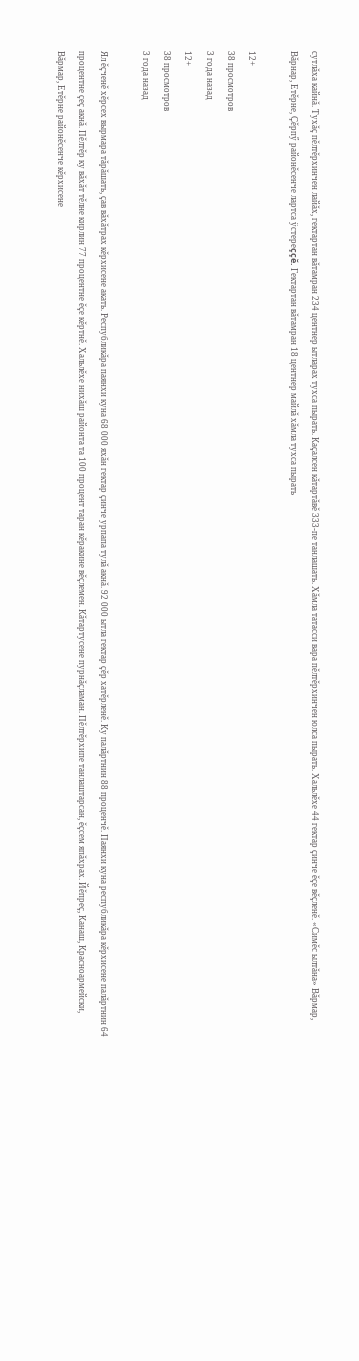сутлăха кайнă. Тухăç пĕлтĕрхинчен лайăх, гектартан вăтамран 234 центнер ытларах тухса пырать. Каçалсен кăтартăвĕ 333-пе танлашать. Хăмла татасси вара пĕлтĕрхинчен юлса пырать. Хальлĕхе 44 гектар çинче ĕçе вĕçленĕ. «Симĕс ылтăна» Вăрмар, Вăрнар, Етĕрне, Çĕрпӳ районĕсенче лартса ÿстереççĕ. Гектартан вăтамран 18 центнер майлă хăмла тухса пырать

12+
38 просмотров
3 года назад
12+
38 просмотров
3 года назад

Ял ĕçченĕ хĕрсех вырмара тăрăшать, çав вăхăтрах кĕрхисене акать. Республикăра паянхи куна 68 000 яхăн гектар çинче урпапа тулă акнă. 92 000 ытла гектар çĕр хатĕрленĕ. Ку палăртнин 88 проценчĕ. Паянхи куна республикăра кĕрхисене палăртнин 64 процентне çеç акнă. Пĕлтĕр ку вăхăт тĕлне кирлин 77 процентне ĕçе кĕртнĕ. Хальлĕхе нихăш районта та 100 процент таран кĕракине вĕçлемен. Кăтартусене пурнăçламан. Пĕлтĕрхипе танлаштарсан, ĕçсем япăхрах. Йĕпреç, Канаш, Красноармейски, Вăрмар, Етĕрне районĕсенче кĕрхисене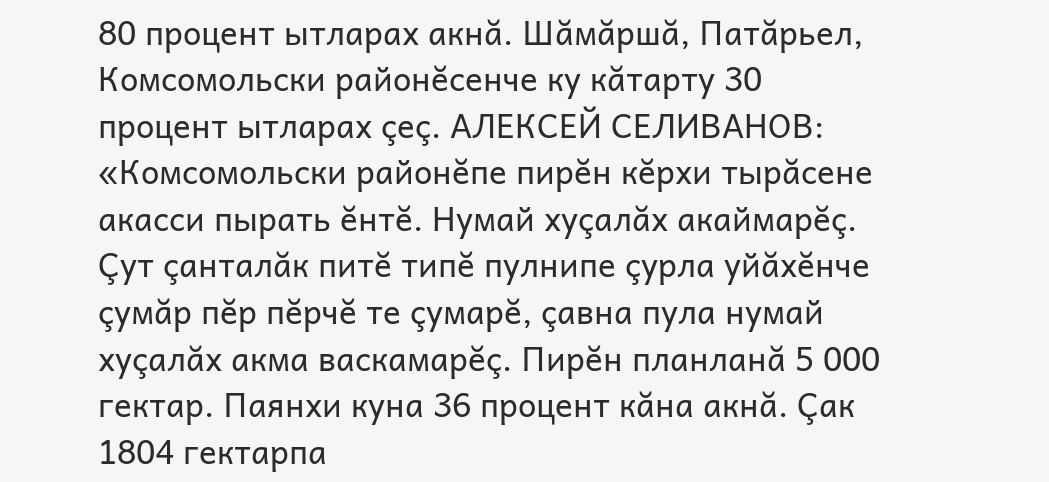80 процент ытларах акнă. Шăмăршă, Патăрьел, Комсомольски районĕсенче ку кăтарту 30 процент ытларах çеç. АЛЕКСЕЙ СЕЛИВАНОВ: «Комсомольски районĕпе пирĕн кĕрхи тырăсене акасси пырать ĕнтĕ. Нумай хуçалăх акаймарĕç. Çут çанталăк питĕ типĕ пулнипе çурла уйăхĕнче çумăр пĕр пĕрчĕ те çумарĕ, çавна пула нумай хуçалăх акма васкамарĕç. Пирĕн планланă 5 000 гектар. Паянхи куна 36 процент кăна акнă. Çак 1804 гектарпа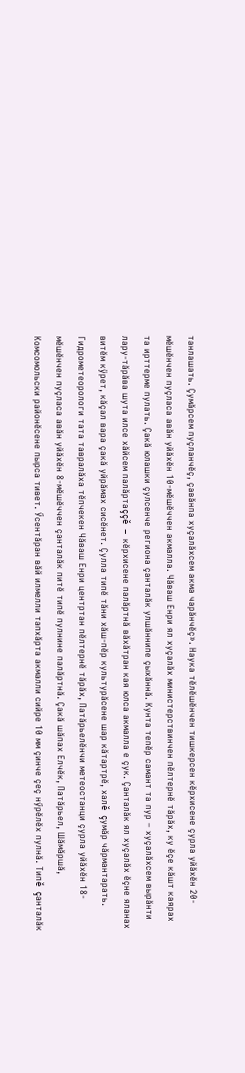танлашать. Çумăрсем пуçланчĕç, çавăнпа хуçалăхсем акма чарăнчĕç». Наука тĕлĕшĕнчен тишкерсен кĕрхисене çурла уйăхĕн 20-мĕшĕнчен пуçласа авăн уйăхĕн 10-мĕшĕччен акмалла. Чăваш Енри ял хуçалăх министерствинчен пĕлтернĕ тăрăх, ку ĕçе кăшт каярах та ирттерме пулать. Çакă юлашки çулсенче региона çанталăк улшăннипе çыхăннă. Кунта тепĕр самант та пур – хуçалăхсем вырăнти лару-тăрăва шута илсе хăйсем палăртаççĕ – кĕрхисене палăртнă вăхăтран кая юлса акмалла е çук. Çанталăк ял хуçалăх ĕçне яланах витĕм кÿрет, кăçал вара çакă уйрăмах сисĕнет. Çулла типĕ тăни хăш-пĕр культурăсене шар кăтартрĕ, халĕ çумăр чăрмантарать. Гидрометеорологи тата тавралăха тĕпчекен Чăваш Енри центртан пĕлтернĕ тăрăх, Патăрьелĕнчи метеостанци çурла уйăхĕн 18-мĕшĕнчен пуçласа авăн уйăхĕн 8-мĕшĕччен çанталăк питĕ типĕ пулнине палăртнă. Çакă шăпах Елчĕк, Патăрьел, Шăмăршă, Комсомольски районĕсене пырса тивет. Ӳсентăран вăй илмелли тапхăрта акмалли сийре 10 мм çинче çеç нӳрĕлĕх пулнă. Типĕ çанталăк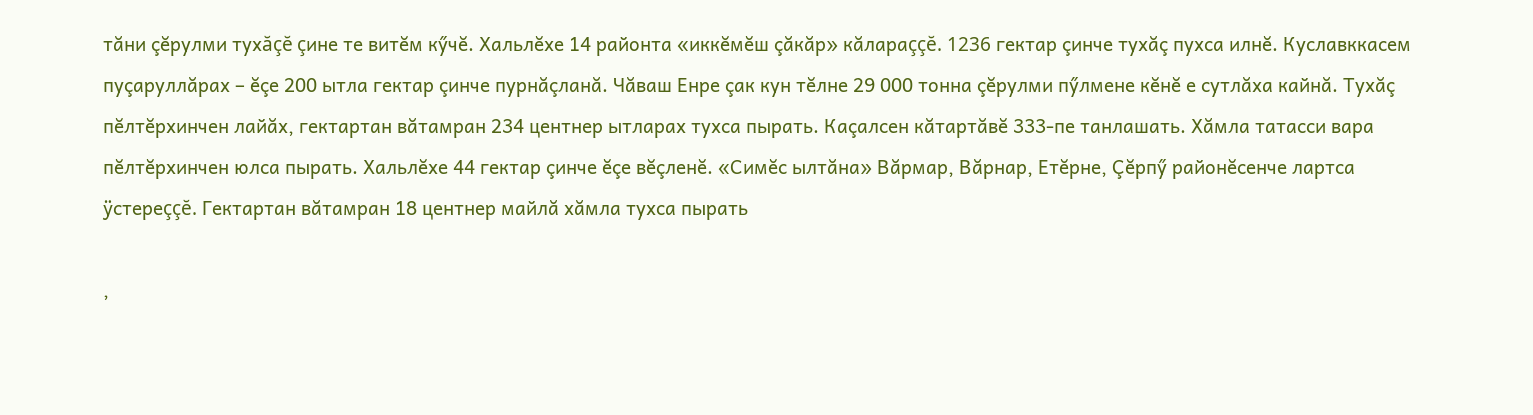тăни çĕрулми тухăçĕ çине те витĕм кӳчĕ. Хальлĕхе 14 районта «иккĕмĕш çăкăр» кăлараççĕ. 1236 гектар çинче тухăç пухса илнĕ. Куславккасем пуçаруллăрах – ĕçе 200 ытла гектар çинче пурнăçланă. Чăваш Енре çак кун тĕлне 29 000 тонна çĕрулми пӳлмене кĕнĕ е сутлăха кайнă. Тухăç пĕлтĕрхинчен лайăх, гектартан вăтамран 234 центнер ытларах тухса пырать. Каçалсен кăтартăвĕ 333-пе танлашать. Хăмла татасси вара пĕлтĕрхинчен юлса пырать. Хальлĕхе 44 гектар çинче ĕçе вĕçленĕ. «Симĕс ылтăна» Вăрмар, Вăрнар, Етĕрне, Çĕрпӳ районĕсенче лартса ÿстереççĕ. Гектартан вăтамран 18 центнер майлă хăмла тухса пырать

,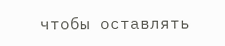чтобы оставлять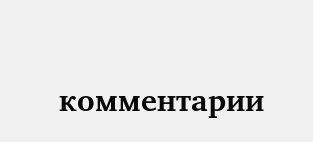комментарии